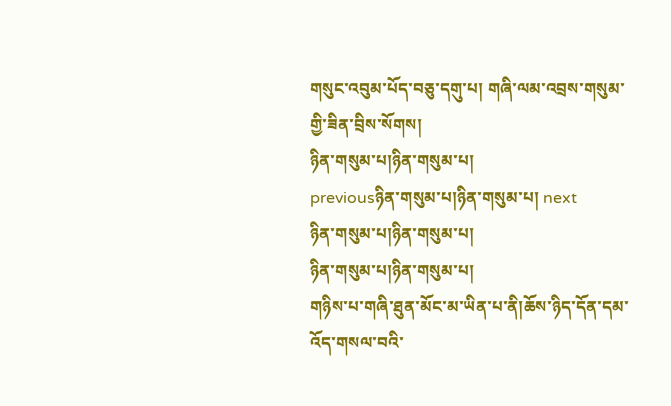གསུང་འབུམ་པོད་བཅུ་དགུ་པ། གཞི་ལམ་འབྲས་གསུམ་གྱི་ཟིན་བྲིས་སོགས།
ཉིན་གསུམ་པ།ཉིན་གསུམ་པ།
previousཉིན་གསུམ་པ།ཉིན་གསུམ་པ། next
ཉིན་གསུམ་པ།ཉིན་གསུམ་པ།
ཉིན་གསུམ་པ།ཉིན་གསུམ་པ།
གཉིས་པ་གཞི་ཐུན་མོང་མ་ཡིན་པ་ནི།ཆོས་ཉིད་དོན་དམ་འོད་གསལ་བའི་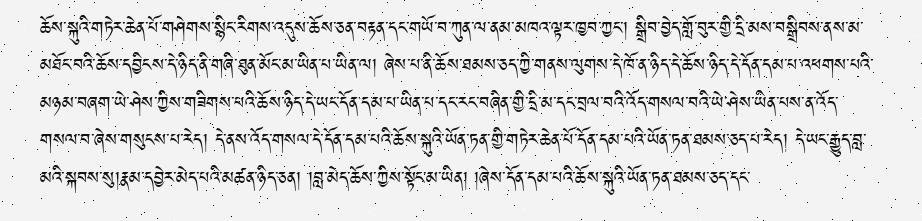ཆོས་སྐུའི་གཏེར་ཆེན་པོ་གཤེགས་སྙིང་རིགས་འདུས་ཆོས་ཅན་བརྟན་དང་གཡོ་བ་ཀུན་ལ་ནམ་མཁའ་ལྟར་ཁྱབ་ཀྱང་། སྒྲིབ་བྱེད་གློ་བུར་གྱི་དྲི་མས་བསྒྲིབས་ནས་མ་མཐོང་བའི་ཆོས་དབྱིངས་དེ་ཉིད་ནི་གཞི་ཐུན་མོང་མ་ཡིན་པ་ཡིན་ལ། ཞེས་པ་ནི་ཆོས་ཐམས་ཅད་ཀྱི་གནས་ལུགས་དེ་ཁོ་ན་ཉིད་དེ་ཆོས་ཉིད་དེ་དོན་དམ་པ་འཕགས་པའི་མཉམ་བཞག་ཡེ་ཤེས་ཀྱིས་གཟིགས་པའི་ཆོས་ཉིད་དེ་ཡང་དོན་དམ་པ་ཡིན་པ་དང་རང་བཞིན་གྱི་དྲི་མ་དང་བྲལ་བའི་འོད་གསལ་བའི་ཡེ་ཤེས་ཡིན་པས་ན་འོད་གསལ་བ་ཞེས་གསུངས་པ་རེད། དེ་ནས་འོད་གསལ་དེ་དོན་དམ་པའི་ཆོས་སྐུའི་ཡོན་ཏན་གྱི་གཏེར་ཆེན་པོ་དོན་དམ་པའི་ཡོན་ཏན་ཐམས་ཅད་པ་རེད། དེ་ཡང་རྒྱུད་བླ་མའི་སྐབས་སུ།རྣམ་དབྱེར་མེད་པའི་མཚན་ཉིད་ཅན། །བླ་མེད་ཆོས་ཀྱིས་སྟོང་མ་ཡིན། །ཞེས་དོན་དམ་པའི་ཆོས་སྐུའི་ཡོན་ཏན་ཐམས་ཅད་དང་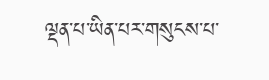ལྡན་པ་ཡིན་པར་གསུངས་པ་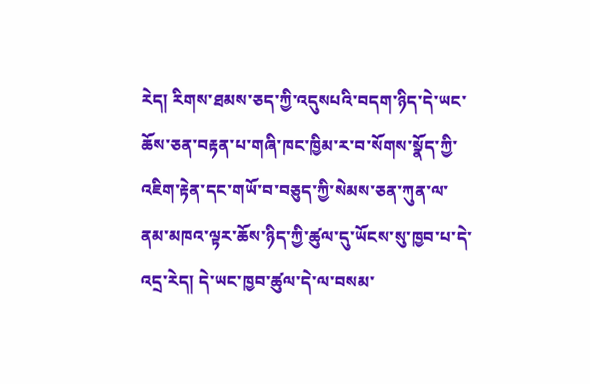རེད། རིགས་ཐམས་ཅད་ཀྱི་འདུསཔའི་བདག་ཉིད་དེ་ཡང་ཆོས་ཅན་བརྟན་པ་གཞི་ཁང་ཁྱིམ་ར་བ་སོགས་སྣོད་ཀྱི་འཇིག་རྟེན་དང་གཡོ་བ་བཅུད་ཀྱི་སེམས་ཅན་ཀུན་ལ་ནམ་མཁའ་ལྟར་ཆོས་ཉིད་ཀྱི་ཚུལ་དུ་ཡོངས་སུ་ཁྱབ་པ་དེ་འདྲ་རེད། དེ་ཡང་ཁྱབ་ཚུལ་དེ་ལ་བསམ་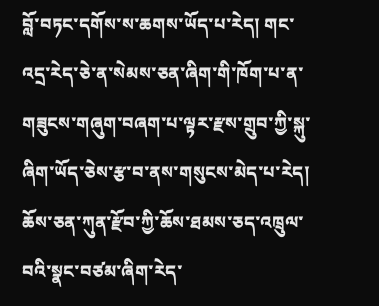བློ་བཏང་དགོས་ས་ཆགས་ཡོད་པ་རེད། གང་འདྲ་རེད་ཅེ་ན་སེམས་ཅན་ཞིག་གི་ཁོག་པ་ན་གཟུངས་གཞུག་བཞག་པ་ལྟར་རྫས་གྲུབ་ཀྱི་སྐུ་ཞིག་ཡོད་ཅེས་རྩ་བ་ནས་གསུངས་མེད་པ་རེད། ཆོས་ཅན་ཀུན་རྫོབ་ཀྱི་ཆོས་ཐམས་ཅད་འཁྲུལ་བའི་སྣང་བཙམ་ཞིག་རེད་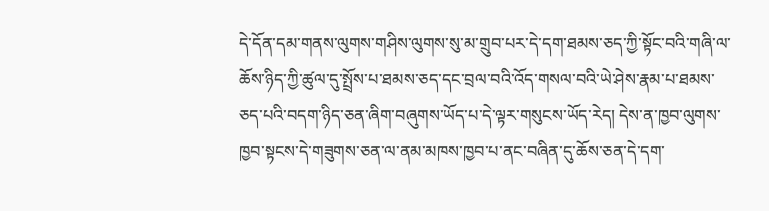དེ་དོན་དམ་གནས་ལུགས་གཤིས་ལུགས་སུ་མ་གྲུབ་པར་དེ་དག་ཐམས་ཅད་ཀྱི་སྟོང་བའི་གཞི་ལ་ཆོས་ཉིད་ཀྱི་ཚུལ་དུ་སྤྲོས་པ་ཐམས་ཅད་དང་བྲལ་བའི་འོད་གསལ་བའི་ཡེ་ཤེས་རྣམ་པ་ཐམས་ཅད་པའི་བདག་ཉིད་ཅན་ཞིག་བཞུགས་ཡོད་པ་དེ་ལྟར་གསུངས་ཡོད་རེད། དེས་ན་ཁྱབ་ལུགས་ཁྱབ་སྟངས་དེ་གཟུགས་ཅན་ལ་ནམ་མཁས་ཁྱབ་པ་ནང་བཞིན་དུ་ཆོས་ཅན་དེ་དག་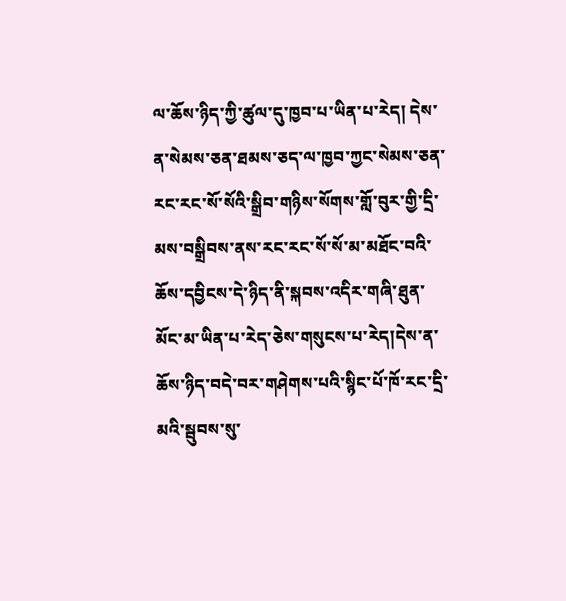ལ་ཆོས་ཉིད་ཀྱི་ཚུལ་དུ་ཁྱབ་པ་ཡིན་པ་རེད། དེས་ན་སེམས་ཅན་ཐམས་ཅད་ལ་ཁྱབ་ཀྱང་སེམས་ཅན་རང་རང་སོ་སོའི་སྒྲིབ་གཉིས་སོགས་གློ་བུར་གྱི་དྲི་མས་བསྒྲིབས་ནས་རང་རང་སོ་སོ་མ་མཐོང་བའི་ཆོས་དབྱིངས་དེ་ཉིད་ནི་སྐབས་འདིར་གཞི་ཐུན་མོང་མ་ཡིན་པ་རེད་ཅེས་གསུངས་པ་རེད།དེས་ན་ཆོས་ཉིད་བདེ་བར་གཤེགས་པའི་སྙིང་པོ་ཁོ་རང་དྲི་མའི་སྦུབས་སུ་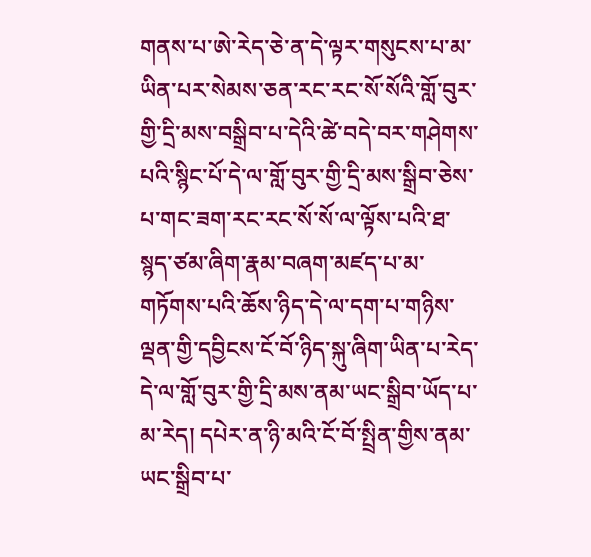གནས་པ་ཨེ་རེད་ཅེ་ན་དེ་ལྟར་གསུངས་པ་མ་ཡིན་པར་སེམས་ཅན་རང་རང་སོ་སོའི་གློ་བུར་གྱི་དྲི་མས་བསྒྲིབ་པ་དེའི་ཚེ་བདེ་བར་གཤེགས་པའི་སྙིང་པོ་དེ་ལ་གློ་བུར་གྱི་དྲི་མས་སྒྲིབ་ཅེས་པ་གང་ཟག་རང་རང་སོ་སོ་ལ་ལྟོས་པའི་ཐ་སྙད་ཙམ་ཞིག་རྣམ་བཞག་མཛད་པ་མ་གཏོགས་པའི་ཆོས་ཉིད་དེ་ལ་དག་པ་གཉིས་ལྡན་གྱི་དབྱིངས་ངོ་བོ་ཉིད་སྐུ་ཞིག་ཡིན་པ་རེད་དེ་ལ་གློ་བུར་གྱི་དྲི་མས་ནམ་ཡང་སྒྲིབ་ཡོད་པ་མ་རེད། དཔེར་ན་ཉི་མའི་ངོ་བོ་སྤྲིན་གྱིས་ནམ་ཡང་སྒྲིབ་པ་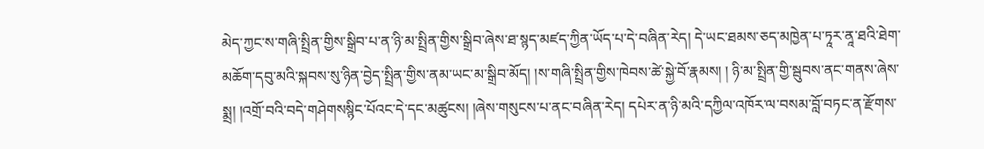མེད་ཀྱང་ས་གཞི་སྤྲིན་གྱིས་སྒྲིབ་པ་ན་ཉི་མ་སྤྲིན་གྱིས་སྒྲིབ་ཞེས་ཐ་སྙད་མཛད་ཀྱིན་ཡོད་པ་དེ་བཞིན་རེད། དེ་ཡང་ཐམས་ཅད་མཁྱེན་པ་ཏཱར་ནཱ་ཐའི་ཐེག་མཆོག་དབུ་མའི་སྐབས་སུ་ཉིན་བྱེད་སྤྲིན་གྱིས་ནམ་ཡང་མ་སྒྲིབ་མོད། །ས་གཞི་སྤྲིན་གྱིས་ཁེབས་ཚེ་སྐྱེ་བོ་རྣམས། ། ཉི་མ་སྤྲིན་གྱི་སྦུབས་ནང་གནས་ཞེས་སྨྲ། །འགྲོ་བའི་བདེ་གཤེགསསྙིང་པོའང་དེ་དང་མཚུངས། །ཞེས་གསུངས་པ་ནང་བཞིན་རེད། དཔེར་ན་ཉི་མའི་དཀྱིལ་འཁོར་ལ་བསམ་བློ་བཏང་ན་རྫོགས་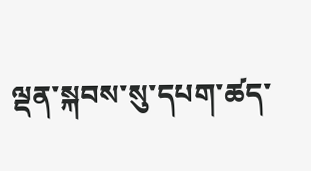ལྡན་སྐབས་སུ་དཔག་ཚད་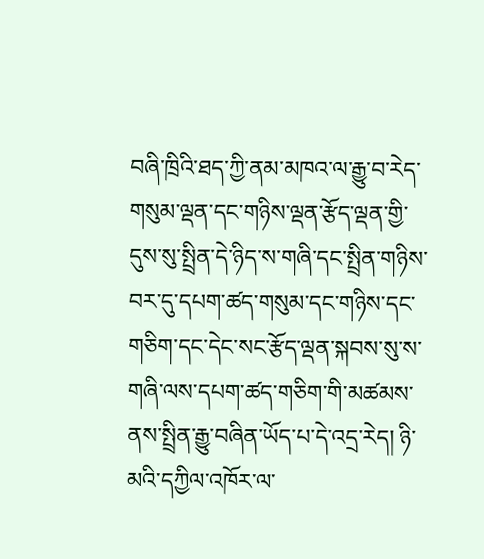བཞི་ཁྲིའི་ཐད་ཀྱི་ནམ་མཁའ་ལ་རྒྱུ་བ་རེད་གསུམ་ལྡན་དང་གཉིས་ལྡན་རྩོད་ལྡན་གྱི་དུས་སུ་སྤྲིན་དེ་ཉིད་ས་གཞི་དང་སྤྲིན་གཉིས་བར་དུ་དཔག་ཚད་གསུམ་དང་གཉིས་དང་གཅིག་དང་དེང་སང་རྩོད་ལྡན་སྐབས་སུ་ས་གཞི་ལས་དཔག་ཚད་གཅིག་གི་མཚམས་ནས་སྤྲིན་རྒྱུ་བཞིན་ཡོད་པ་དེ་འདྲ་རེད། ཉི་མའི་དཀྱིལ་འཁོར་ལ་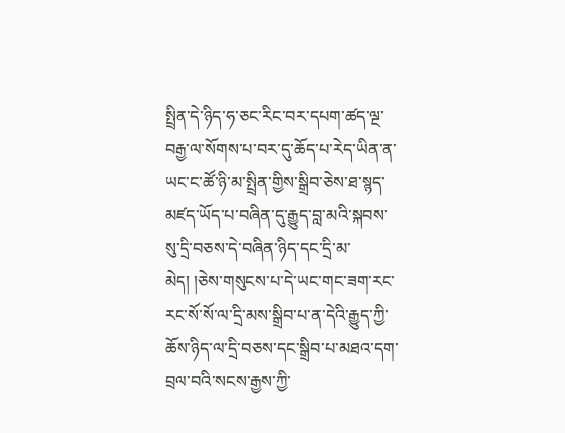སྤྲིན་དེ་ཉིད་ཧ་ཅང་རིང་བར་དཔག་ཚད་ལྔ་བརྒྱ་ལ་སོགས་པ་བར་དུ་ཆོད་པ་རེད་ཡིན་ན་ཡང་ང་ཚོ་ཉི་མ་སྤྲིན་གྱིས་སྒྲིབ་ཅེས་ཐ་སྙད་མཛད་ཡོད་པ་བཞིན་དུ་རྒྱུད་བླ་མའི་སྐབས་སུ་དྲི་བཅས་དེ་བཞིན་ཉིད་དང་དྲི་མ་མེད། །ཅེས་གསུངས་པ་དེ་ཡང་གང་ཟག་རང་རང་སོ་སོ་ལ་དྲི་མས་སྒྲིབ་པ་ན་དེའི་རྒྱུད་ཀྱི་ཆོས་ཉིད་ལ་དྲི་བཅས་དང་སྒྲིབ་པ་མཐའ་དག་བྲལ་བའི་སངས་རྒྱས་ཀྱི་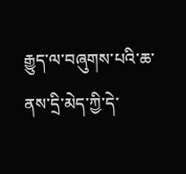རྒྱུད་ལ་བཞུགས་པའི་ཆ་ནས་དྲི་མེད་ཀྱི་དེ་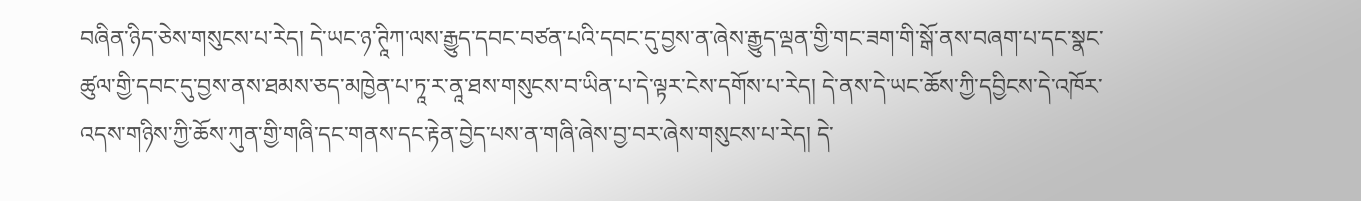བཞིན་ཉིད་ཅེས་གསུངས་པ་རེད། དེ་ཡང་ཉ་ཊཱིཀ་ལས་རྒྱུད་དབང་བཙན་པའི་དབང་དུ་བྱས་ན་ཞེས་རྒྱུད་ལྡན་གྱི་གང་ཟག་གི་སྒོ་ནས་བཞག་པ་དང་སྣང་ཚུལ་གྱི་དབང་དུ་བྱས་ནས་ཐམས་ཅད་མཁྱེན་པ་ཏཱ་ར་ནཱ་ཐས་གསུངས་བ་ཡིན་པ་དེ་ལྟར་ངེས་དགོས་པ་རེད། དེ་ནས་དེ་ཡང་ཆོས་ཀྱི་དབྱིངས་དེ་འཁོར་འདས་གཉིས་ཀྱི་ཆོས་ཀུན་གྱི་གཞི་དང་གནས་དང་རྟེན་བྱེད་པས་ན་གཞི་ཞེས་བྱ་བར་ཞེས་གསུངས་པ་རེད། དེ་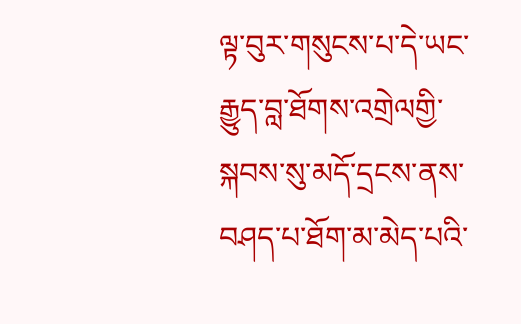ལྟ་བུར་གསུངས་པ་དེ་ཡང་རྒྱུད་བླ་ཐོགས་འགྲེལགྱི་སྐབས་སུ་མདོ་དྲངས་ནས་བཤད་པ་ཐོག་མ་མེད་པའི་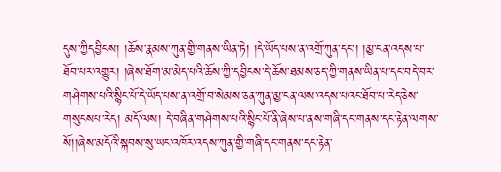དུས་ཀྱིདབྱིངས། །ཆོས་རྣམས་ཀུན་གྱི་གནས་ཡིན་ཏེ། །དེ་ཡོད་པས་ན་འགྲོ་ཀུན་དང་། །མྱ་ངན་འདས་པ་ཐོབ་པར་འགྱུར། །ཞེས་ཐོག་མ་མེད་པའི་ཆོས་ཀྱི་དབྱིངས་དེ་ཆོས་ཐམས་ཅད་ཀྱི་གནས་ཡིན་པ་དང་བདེ་བར་གཤེགས་པའི་སྙིང་པོ་དེ་ཡོད་པས་ན་འགྲོ་བ་སེམས་ཅན་ཀུན་མྱ་ངན་ལས་འདས་པའང་ཐོབ་པ་རེད་ཅེས་གསུངསཔ་རེད། མདོ་ལས། དེ་བཞིན་གཤེགས་པའི་སྙིང་པོ་ནི་ཞེས་པ་ནས་གཞི་དང་གནས་དང་རྟེན་ལགས་སོ།།ཞེས་མདོའི་སྐབས་སུ་ཡང་འཁོར་འདས་ཀུན་གྱི་གཞི་དང་གནས་དང་རྟེན་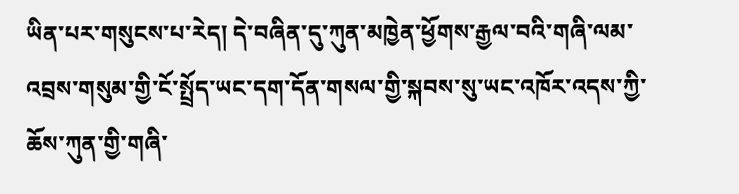ཡིན་པར་གསུངས་པ་རེད། དེ་བཞིན་དུ་ཀུན་མཁྱེན་ཕྱོགས་རྒྱལ་བའི་གཞི་ལམ་འབྲས་གསུམ་གྱི་ངོ་སྤྲོད་ཡང་དག་དོན་གསལ་གྱི་སྐབས་སུ་ཡང་འཁོར་འདས་ཀྱི་ཆོས་ཀུན་གྱི་གཞི་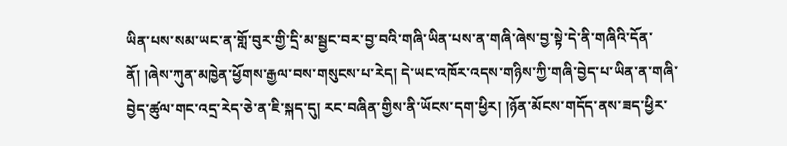ཡིན་པས་སམ་ཡང་ན་གློ་བུར་གྱི་དྲི་མ་སྦྱང་བར་བྱ་བའི་གཞི་ཡིན་པས་ན་གཞི་ཞེས་བྱ་སྟེ་དེ་ནི་གཞིའི་དོན་ནོ། །ཞེས་ཀུན་མཁྱེན་ཕྱོགས་རྒྱལ་བས་གསུངས་པ་རེད། དེ་ཡང་འཁོར་འདས་གཉིས་ཀྱི་གཞི་བྱེད་པ་ཡིན་ན་གཞི་བྱེད་ཚུལ་གང་འདྲ་རེད་ཅེ་ན་ཇི་སྐད་དུ། རང་བཞིན་གྱིས་ནི་ཡོངས་དག་ཕྱིར། །ཉོན་མོངས་གདོད་ནས་ཟད་ཕྱིར་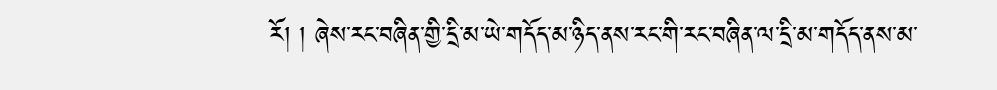རོ། ། ཞེས་རང་བཞིན་གྱི་དྲི་མ་ཡེ་གདོད་མ་ཉིད་ནས་རང་གི་རང་བཞིན་ལ་དྲི་མ་གདོད་ནས་མ་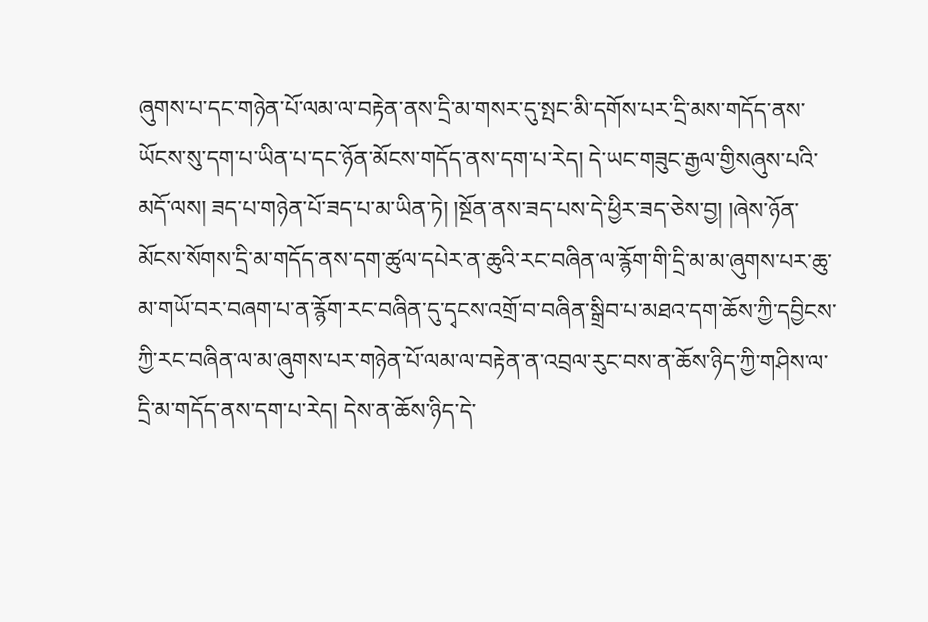ཞུགས་པ་དང་གཉེན་པོ་ལམ་ལ་བརྟེན་ནས་དྲི་མ་གསར་དུ་སྤང་མི་དགོས་པར་དྲི་མས་གདོད་ནས་ཡོངས་སུ་དག་པ་ཡིན་པ་དང་ཉོན་མོངས་གདོད་ནས་དག་པ་རེད། དེ་ཡང་གཟུང་རྒྱལ་གྱིསཞུས་པའི་མདོ་ལས། ཟད་པ་གཉེན་པོ་ཟད་པ་མ་ཡིན་ཏེ། །སྔོན་ནས་ཟད་པས་དེ་ཕྱིར་ཟད་ཅེས་བྱ། །ཞེས་ཉོན་མོངས་སོགས་དྲི་མ་གདོད་ནས་དག་ཚུལ་དཔེར་ན་ཆུའི་རང་བཞིན་ལ་རྙོག་གི་དྲི་མ་མ་ཞུགས་པར་ཆུ་མ་གཡོ་བར་བཞག་པ་ན་རྙོག་རང་བཞིན་དུ་དྭངས་འགྲོ་བ་བཞིན་སྒྲིབ་པ་མཐའ་དག་ཆོས་ཀྱི་དབྱིངས་ཀྱི་རང་བཞིན་ལ་མ་ཞུགས་པར་གཉེན་པོ་ལམ་ལ་བརྟེན་ན་འབྲལ་རུང་བས་ན་ཆོས་ཉིད་ཀྱི་གཤིས་ལ་དྲི་མ་གདོད་ནས་དག་པ་རེད། དེས་ན་ཆོས་ཉིད་དེ་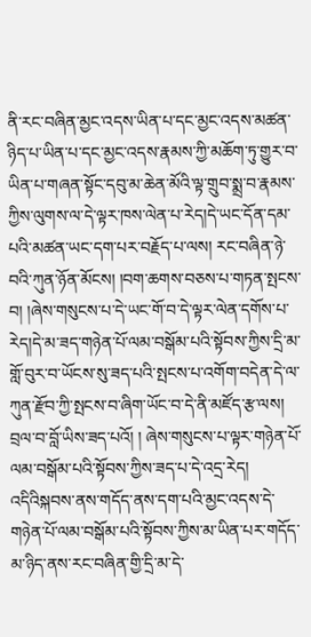ནི་རང་བཞིན་མྱང་འདས་ཡིན་པ་དང་མྱང་འདས་མཚན་ཉིད་པ་ཡིན་པ་དང་མྱང་འདས་རྣམས་ཀྱི་མཆོག་ཏུ་གྱུར་བ་ཡིན་པ་གཞན་སྟོང་དབུ་མ་ཆེན་མོའི་ལྟ་གྲུབ་སྨྲ་བ་རྣམས་ཀྱིས་ལུགས་ལ་དེ་ལྟར་ཁས་ལེན་པ་རེད།དེ་ཡང་དོན་དམ་པའི་མཚན་ཡང་དག་པར་བརྗོད་པ་ལས། རང་བཞིན་ཉེ་བའི་ཀུན་ཉོན་མོངས། །བག་ཆགས་བཅས་པ་གཏན་སྤངས་བ། །ཞེས་གསུངས་པ་དེ་ཡང་གོ་བ་དེ་ལྟར་ལེན་དགོས་པ་རེད།དེ་མ་ཟད་གཉེན་པོ་ལམ་བསྒོམ་པའི་སྟོབས་ཀྱིས་དྲི་མ་གློ་བུར་བ་ཡོངས་སུ་ཟད་པའི་སྤངས་པ་འགོག་བདེན་དེ་ལ་ཀུན་རྫོབ་ཀྱི་སྤངས་བ་ཞིག་ཡོང་བ་དེ་ནི་མཛོད་རྩ་ལས། བྲལ་བ་བློ་ཡིས་ཟད་པའོ། ། ཞེས་གསུངས་པ་ལྟར་གཉེན་པོ་ལམ་བསྒོམ་པའི་སྟོབས་ཀྱིས་ཟད་པ་དེ་འདྲ་རེད། འདིའིསྐབས་ནས་གདོད་ནས་དག་པའི་མྱང་འདས་དེ་གཉེན་པོ་ལམ་བསྒོམ་པའི་སྟོབས་ཀྱིས་མ་ཡིན་པར་གདོད་མ་ཉིད་ནས་རང་བཞིན་གྱི་དྲི་མ་དེ་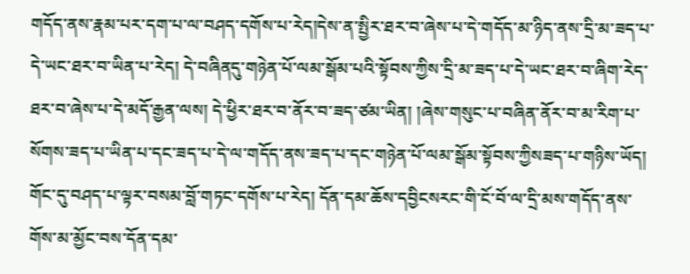གདོད་ནས་རྣམ་པར་དག་པ་ལ་བཤད་དགོས་པ་རེད།དེས་ན་སྤྱིར་ཐར་བ་ཞེས་པ་དེ་གདོད་མ་ཉིད་ནས་དྲི་མ་ཟད་པ་དེ་ཡང་ཐར་བ་ཡིན་པ་རེད། དེ་བཞིནདུ་གཉེན་པོ་ལམ་སྒོམ་པའི་སྟོབས་ཀྱིས་དྲི་མ་ཟད་པ་དེ་ཡང་ཐར་བ་ཞིག་རེད་ཐར་བ་ཞེས་པ་དེ་མདོ་རྒྱན་ལས། དེ་ཕྱིར་ཐར་བ་ནོར་བ་ཟད་ཙམ་ཡིན། །ཞེས་གསུང་པ་བཞིན་ནོར་བ་མ་རིག་པ་སོགས་ཟད་པ་ཡིན་པ་དང་ཟད་པ་དེ་ལ་གདོད་ནས་ཟད་པ་དང་གཉེན་པོ་ལམ་སྒོམ་སྟོབས་ཀྱིསཟད་པ་གཉིས་ཡོད། གོང་དུ་བཤད་པ་ལྟར་བསམ་བློ་གཏང་དགོས་པ་རེད། དོན་དམ་ཆོས་དབྱིངསརང་གི་ངོ་བོ་ལ་དྲི་མས་གདོད་ནས་གོས་མ་མྱོང་བས་དོན་དམ་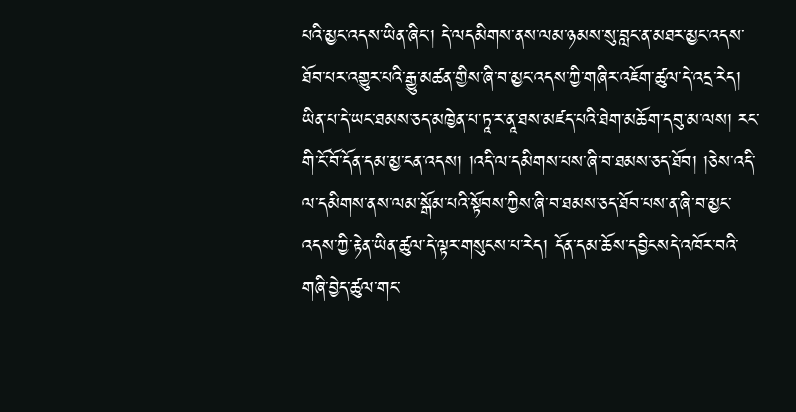པའི་མྱང་འདས་ཡིན་ཞིང་། དེ་ལདམིགས་ནས་ལམ་ཉམས་སུ་བླང་ན་མཐར་མྱང་འདས་ཐོབ་པར་འགྱུར་པའི་རྒྱུ་མཚན་གྱིས་ཞི་བ་མྱང་འདས་ཀྱི་གཞིར་འཇོག་ཚུལ་དེ་འདྲ་རེད། ཡིན་པ་དེ་ཡང་ཐམས་ཅད་མཁྱེན་པ་ཏཱ་ར་ནཱ་ཐས་མཛད་པའི་ཐེག་མཆོག་དབུ་མ་ལས། རང་གི་ངོ་བོ་དོན་དམ་མྱ་ངན་འདས། །འདི་ལ་དམིགས་པས་ཞི་བ་ཐམས་ཅད་ཐོབ། །ཅེས་འདི་ལ་དམིགས་ནས་ལམ་སྒོམ་པའི་སྟོབས་ཀྱིས་ཞི་བ་ཐམས་ཅད་ཐོབ་པས་ན་ཞི་བ་མྱང་འདས་ཀྱི་རྟེན་ཡིན་ཚུལ་དེ་ལྟར་གསུངས་པ་རེད། དོན་དམ་ཆོས་དབྱིངསདེ་འཁོར་བའི་གཞི་བྱེད་ཚུལ་གང་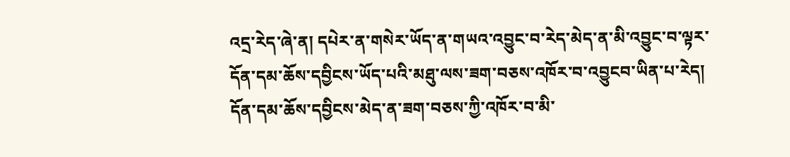འདྲ་རེད་ཞེ་ན། དཔེར་ན་གསེར་ཡོད་ན་གཡའ་འབྱུང་བ་རེད་མེད་ན་མི་འབྱུང་བ་ལྟར་དོན་དམ་ཆོས་དབྱིངས་ཡོད་པའི་མཐུ་ལས་ཟག་བཅས་འཁོར་བ་འབྱུངབ་ཡིན་པ་རེད། དོན་དམ་ཆོས་དབྱིངས་མེད་ན་ཟག་བཅས་ཀྱི་འཁོར་བ་མི་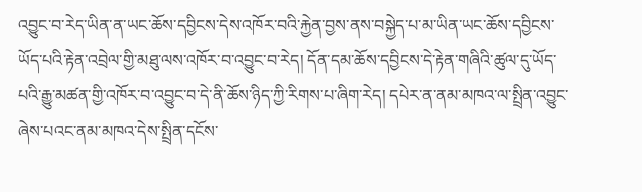འབྱུང་བ་རེད་ཡིན་ན་ཡང་ཆོས་དབྱིངས་དེས་འཁོར་བའི་རྐྱེན་བྱས་ནས་བསྐྱེད་པ་མ་ཡིན་ཡང་ཆོས་དབྱིངས་ཡོད་པའི་རྟེན་འབྲེལ་གྱི་མཐུ་ལས་འཁོར་བ་འབྱུང་བ་རེད། དོན་དམ་ཆོས་དབྱིངས་དེ་རྟེན་གཞིའི་ཚུལ་དུ་ཡོད་པའི་རྒྱུ་མཚན་གྱི་འཁོར་བ་འབྱུང་བ་དེ་ནི་ཆོས་ཉིད་ཀྱི་རིགས་པ་ཞིག་རེད། དཔེར་ན་ནམ་མཁའ་ལ་སྤྲིན་འབྱུང་ཞེས་པའང་ནམ་མཁའ་དེས་སྤྲིན་དངོས་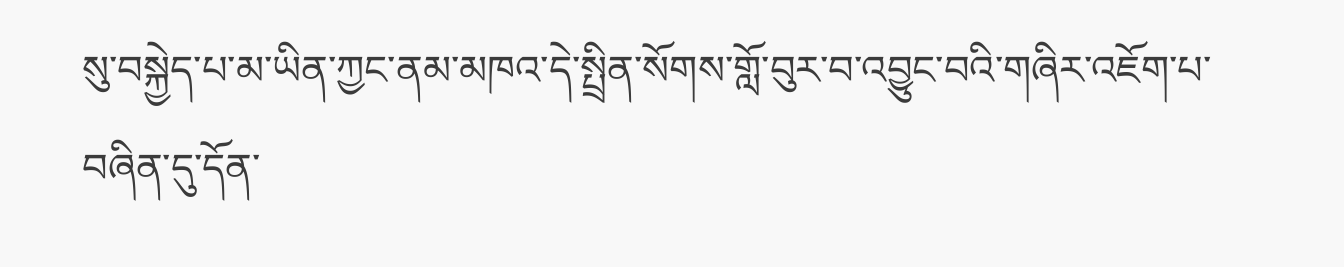སུ་བསྐྱེད་པ་མ་ཡིན་ཀྱང་ནམ་མཁའ་དེ་སྤྲིན་སོགས་གློ་བུར་བ་འབྱུང་བའི་གཞིར་འཇོག་པ་བཞིན་དུ་དོན་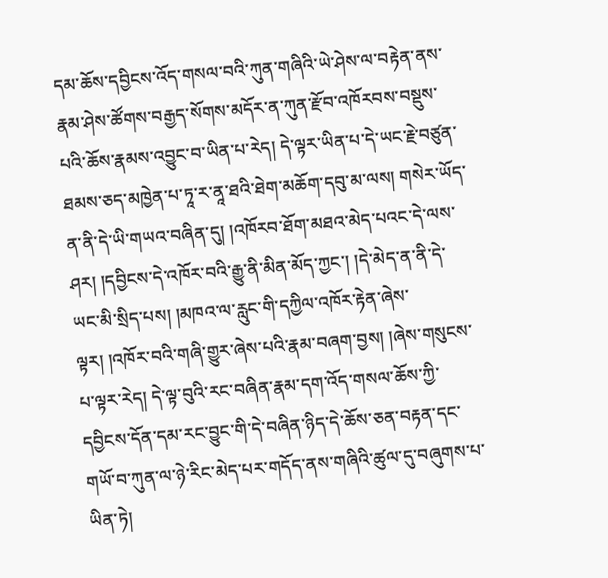དམ་ཆོས་དབྱིངས་འོད་གསལ་བའི་ཀུན་གཞིའི་ཡེ་ཤེས་ལ་བརྟེན་ནས་རྣམ་ཤེས་ཚོགས་བརྒྱད་སོགས་མདོར་ན་ཀུན་རྫོབ་འཁོརབས་བསྡུས་པའི་ཆོས་རྣམས་འབྱུང་བ་ཡིན་པ་རེད། དེ་ལྟར་ཡིན་པ་དེ་ཡང་རྗེ་བཙུན་ཐམས་ཅད་མཁྱེན་པ་ཏཱ་ར་ནཱ་ཐའི་ཐེག་མཆོག་དབུ་མ་ལས། གསེར་ཡོད་ན་ནི་དེ་ཡི་གཡའ་བཞིན་དུ། །འཁོརབ་ཐོག་མཐའ་མེད་པའང་དེ་ལས་ཤར། །དབྱིངས་དེ་འཁོར་བའི་རྒྱུ་ནི་མིན་མོད་ཀྱང་། །དེ་མེད་ན་ནི་དེ་ཡང་མི་སྲིད་པས། །མཁའ་ལ་རླུང་གི་དཀྱིལ་འཁོར་རྟེན་ཞེས་ལྟར། །འཁོར་བའི་གཞི་གྱུར་ཞེས་པའི་རྣམ་བཞག་བྱས། །ཞེས་གསུངས་པ་ལྟར་རེད། དེ་ལྟ་བུའི་རང་བཞིན་རྣམ་དག་འོད་གསལ་ཆོས་ཀྱི་དབྱིངས་དོན་དམ་རང་བྱུང་གི་དེ་བཞིན་ཉིད་དེ་ཆོས་ཅན་བརྟན་དང་གཡོ་བ་ཀུན་ལ་ཉེ་རིང་མེད་པར་གདོད་ནས་གཞིའི་ཚུལ་དུ་བཞུགས་པ་ཡིན་ཏེ།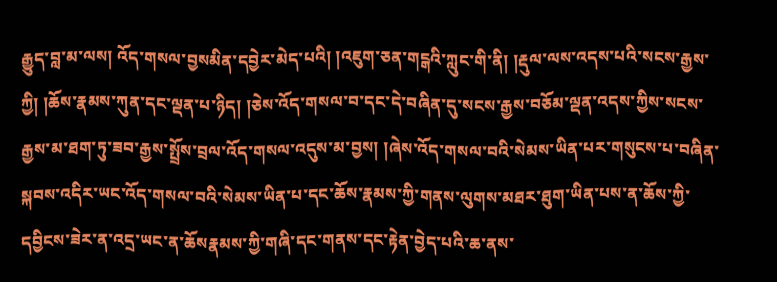རྒྱུད་བླ་མ་ལས། འོད་གསལ་བྱསམིན་དབྱེར་མེད་པའི། །འཇུག་ཅན་གངྒའི་ཀླུང་གི་ནི། །རྡུལ་ལས་འདས་པའི་སངས་རྒྱས་ཀྱི། །ཆོས་རྣམས་ཀུན་དང་ལྡན་པ་ཉིད། །ཅེས་འོད་གསལ་བ་དང་དེ་བཞིན་དུ་སངས་རྒྱས་བཅོམ་ལྡན་འདས་ཀྱིས་སངས་རྒྱས་མ་ཐག་ཏུ་ཟབ་རྒྱས་སྤྲོས་བྲལ་འོད་གསལ་འདུས་མ་བྱས། །ཞེས་འོད་གསལ་བའི་སེམས་ཡིན་པར་གསུངས་པ་བཞིན་སྐབས་འདིར་ཡང་འོད་གསལ་བའི་སེམས་ཡིན་པ་དང་ཆོས་རྣམས་ཀྱི་གནས་ལུགས་མཐར་ཐུག་ཡིན་པས་ན་ཆོས་ཀྱི་དབྱིངས་ཟེར་ན་འདྲ་ཡང་ན་ཆོསརྣམས་ཀྱི་གཞི་དང་གནས་དང་རྟེན་བྱེད་པའི་ཆ་ནས་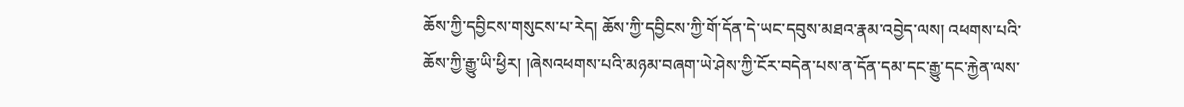ཆོས་ཀྱི་དབྱིངས་གསུངས་པ་རེད། ཆོས་ཀྱི་དབྱིངས་ཀྱི་གོ་དོན་དེ་ཡང་དབུས་མཐའ་རྣམ་འབྱེད་ལས། འཕགས་པའི་ཆོས་ཀྱི་རྒྱུ་ཡི་ཕྱིར། །ཞེསའཕགས་པའི་མཉམ་བཞག་ཡེ་ཤེས་ཀྱི་ངོར་བདེན་པས་ན་དོན་དམ་དང་རྒྱུ་དང་རྐྱེན་ལས་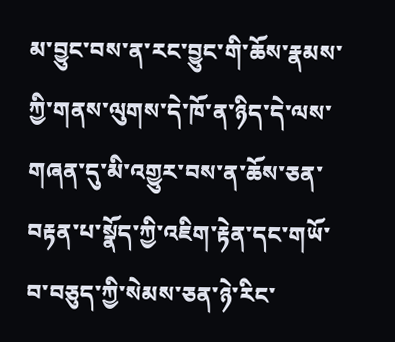མ་བྱུང་བས་ན་རང་བྱུང་གི་ཆོས་རྣམས་ཀྱི་གནས་ལུགས་དེ་ཁོ་ན་ཉིད་དེ་ལས་གཞན་དུ་མི་འགྱུར་བས་ན་ཆོས་ཅན་བརྟན་པ་སྣོད་ཀྱི་འཇིག་རྟེན་དང་གཡོ་བ་བཅུད་ཀྱི་སེམས་ཅན་ཉེ་རིང་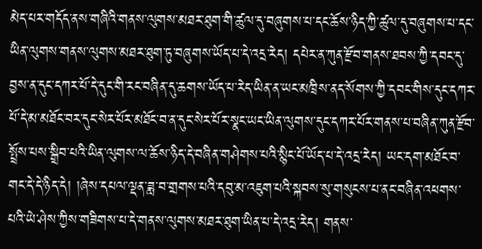མེད་པར་གདོད་ནས་གཞིའི་གནས་ལུགས་མཐར་ཐུག་གི་ཚུལ་དུ་བཞུགས་པ་དང་ཆོས་ཉིད་ཀྱི་ཚུལ་དུ་བཞུགས་པ་དང་ཡིན་ལུགས་གནས་ལུགས་མཐར་ཐུག་ཏུ་བཞུགས་ཡོད་པ་དེ་འདྲ་རེད། དཔེར་ན་ཀུན་རྫོབ་གནས་ཐབས་ཀྱི་དབང་དུ་བྱས་ན་དུང་དཀར་པོ་དེ་དུང་གི་རང་བཞིན་དུ་ཆགས་ཡོད་པ་རེད་ཡིན་ན་ཡང་མཁྲིས་ནད་སོགས་ཀྱི་དབང་གིས་དུང་དཀར་པོ་དེ་མ་མཐོང་བར་དུང་སེར་པོར་མཐོང་བ་ན་དུང་སེར་པོར་སྣང་ཡང་ཡིན་ལུགས་དུང་དཀར་པོར་གནས་པ་བཞིན་ཀུན་རྫོབ་སྤྲོས་པས་སྒྲིབ་པའི་ཡིན་ལུགས་ལ་ཆོས་ཉིད་དེ་བཞིན་གཤེགས་པའི་སྙིང་པོ་ཡོད་པ་དེ་འདྲ་རེད། ཡང་དག་མཐོང་བ་གང་དེ་དེ་ཉིད་དེ། །ཞེས་དཔལ་ལྡན་ཟླ་བ་གྲགས་པའི་དབུ་མ་འཇུག་པའི་སྐབས་སུ་གསུངས་པ་ནང་བཞིན་འཕགས་པའི་ཡེ་ཤེས་ཀྱིས་གཟིགས་པ་དེ་གནས་ལུགས་མཐར་ཐུག་ཡིན་པ་དེ་འདྲ་རེད། གནས་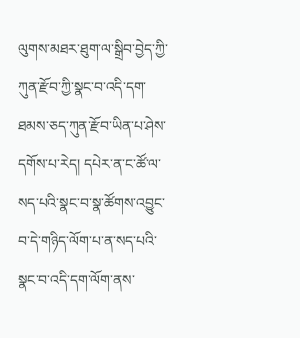ལུགས་མཐར་ཐུག་ལ་སྒྲིབ་བྱེད་ཀྱི་ཀུན་རྫོབ་ཀྱི་སྣང་བ་འདི་དག་ཐམས་ཅད་ཀུན་རྫོབ་ཡིན་པ་ཤེས་དགོས་པ་རེད། དཔེར་ན་ང་ཚོ་ལ་སད་པའི་སྣང་བ་སྣ་ཚོགས་འབྱུང་བ་དེ་གཉིད་ལོག་པ་ན་སད་པའི་སྣང་བ་འདི་དག་ལོག་ནས་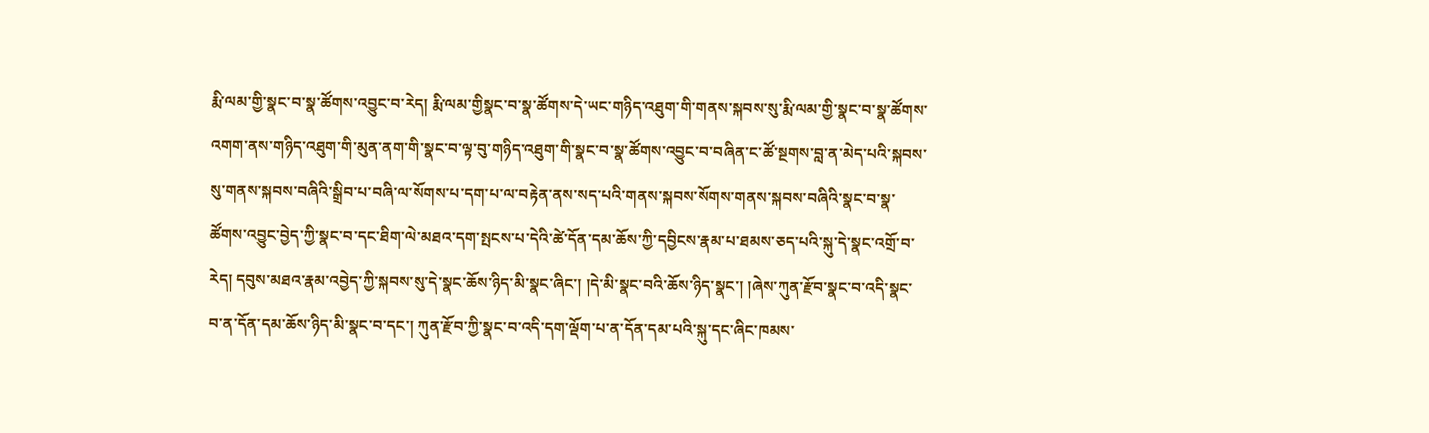རྨི་ལམ་གྱི་སྣང་བ་སྣ་ཚོགས་འབྱུང་བ་རེད། རྨི་ལམ་གྱིསྣང་བ་སྣ་ཚོགས་དེ་ཡང་གཉིད་འཐུག་གི་གནས་སྐབས་སུ་རྨི་ལམ་གྱི་སྣང་བ་སྣ་ཚོགས་འགག་ནས་གཉིད་འཐུག་གི་མུན་ནག་གི་སྣང་བ་ལྟ་བུ་གཉིད་འཐུག་གི་སྣང་བ་སྣ་ཚོགས་འབྱུང་བ་བཞིན་ང་ཚོ་སྔགས་བླ་ན་མེད་པའི་སྐབས་སུ་གནས་སྐབས་བཞིའི་སྒྲིབ་པ་བཞི་ལ་སོགས་པ་དག་པ་ལ་བརྟེན་ནས་སད་པའི་གནས་སྐབས་སོགས་གནས་སྐབས་བཞིའི་སྣང་བ་སྣ་ཚོགས་འབྱུང་བྱེད་ཀྱི་སྣང་བ་དང་ཐིག་ལེ་མཐའ་དག་སྤངས་པ་དེའི་ཚེ་དོན་དམ་ཆོས་ཀྱི་དབྱིངས་རྣམ་པ་ཐམས་ཅད་པའི་སྐུ་དེ་སྣང་འགྲོ་བ་རེད། དབུས་མཐའ་རྣམ་འབྱེད་ཀྱི་སྐབས་སུ་དེ་སྣང་ཆོས་ཉིད་མི་སྣང་ཞིང་། །དེ་མི་སྣང་བའི་ཆོས་ཉིད་སྣང་། །ཞེས་ཀུན་རྫོབ་སྣང་བ་འདི་སྣང་བ་ན་དོན་དམ་ཆོས་ཉིད་མི་སྣང་བ་དང་། ཀུན་རྫོབ་ཀྱི་སྣང་བ་འདི་དག་ལྡོག་པ་ན་དོན་དམ་པའི་སྐུ་དང་ཞིང་ཁམས་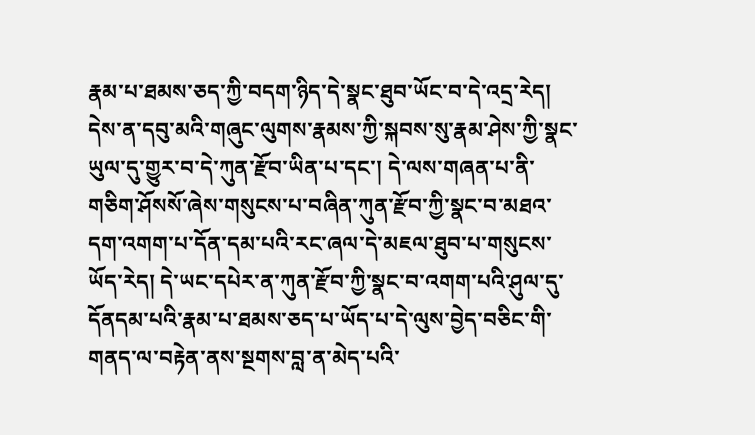རྣམ་པ་ཐམས་ཅད་ཀྱི་བདག་ཉིད་དེ་སྣང་ཐུབ་ཡོང་བ་དེ་འདྲ་རེད། དེས་ན་དབུ་མའི་གཞུང་ལུགས་རྣམས་ཀྱི་སྐབས་སུ་རྣམ་ཤེས་ཀྱི་སྣང་ཡུལ་དུ་གྱུར་བ་དེ་ཀུན་རྫོབ་ཡིན་པ་དང་། དེ་ལས་གཞན་པ་ནི་གཅིག་ཤོསསོ་ཞེས་གསུངས་པ་བཞིན་ཀུན་རྫོབ་ཀྱི་སྣང་བ་མཐའ་དག་འགག་པ་དོན་དམ་པའི་རང་ཞལ་དེ་མཇལ་ཐུབ་པ་གསུངས་ཡོད་རེད། དེ་ཡང་དཔེར་ན་ཀུན་རྫོབ་ཀྱི་སྣང་བ་འགག་པའི་ཤུལ་དུ་དོནདམ་པའི་རྣམ་པ་ཐམས་ཅད་པ་ཡོད་པ་དེ་ལུས་བྱེད་བཅིང་གི་གནད་ལ་བརྟེན་ནས་སྔགས་བླ་ན་མེད་པའི་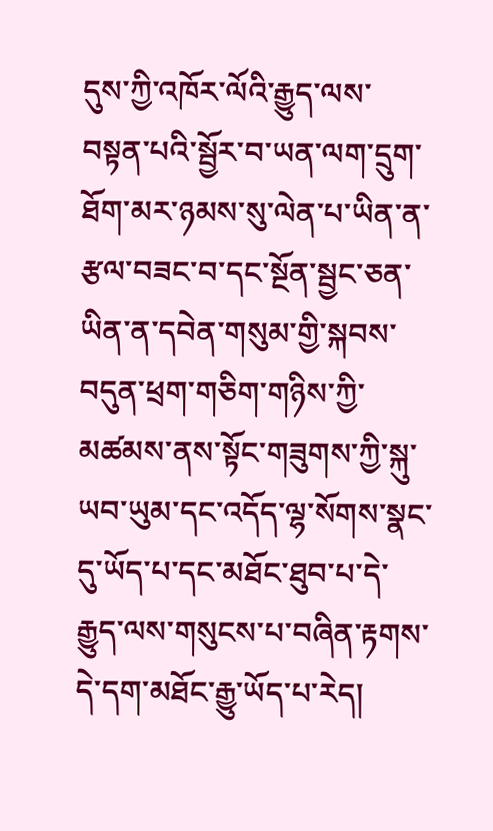དུས་ཀྱི་འཁོར་ལོའི་རྒྱུད་ལས་བསྟན་པའི་སྦྱོར་བ་ཡན་ལག་དྲུག་ཐོག་མར་ཉམས་སུ་ལེན་པ་ཡིན་ན་རྩལ་བཟང་བ་དང་སྔོན་སྦྱང་ཅན་ཡིན་ན་དབེན་གསུམ་གྱི་སྐབས་བདུན་ཕྲག་གཅིག་གཉིས་ཀྱི་མཚམས་ནས་སྟོང་གཟུགས་ཀྱི་སྐུ་ཡབ་ཡུམ་དང་འདོད་ལྷ་སོགས་སྣང་དུ་ཡོད་པ་དང་མཐོང་ཐུབ་པ་དེ་རྒྱུད་ལས་གསུངས་པ་བཞིན་རྟགས་དེ་དག་མཐོང་རྒྱུ་ཡོད་པ་རེད།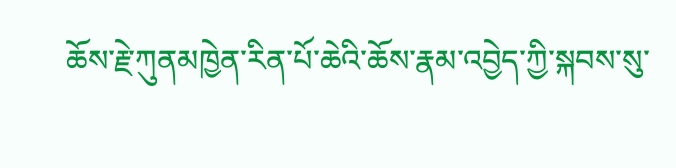ཆོས་རྗེ་ཀུནམཁྱེན་རིན་པོ་ཆེའི་ཆོས་རྣམ་འབྱེད་ཀྱི་སྐབས་སུ་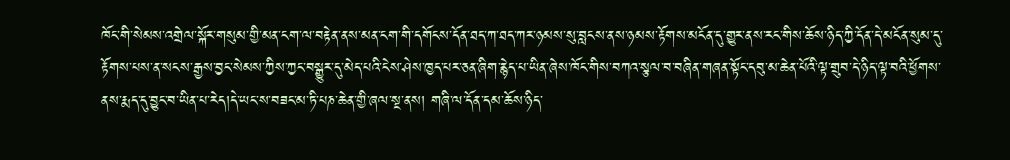ཁོང་གི་སེམས་འགྲེལ་སྐོར་གསུམ་གྱི་མན་ངག་ལ་བརྟེན་ནས་མན་ངག་གི་དགོངས་དོན་ཐད་ཀ་ཐད་ཀར་ཉམས་སུ་བླངས་ནས་ཉམས་རྟོགས་མངོན་དུ་གྱུར་ནས་རང་གིས་ཆོས་ཉིད་ཀྱི་དོན་དེ་མངོན་སུམ་དུ་རྟོགས་པས་ན་སངས་རྒྱས་བྱང་སེམས་ཀྱིས་ཀྱང་བསྒྱུར་དུ་མེད་པའི་ངེས་ཤེས་ཁྱད་པར་ཅན་ཞིག་རྙེད་པ་ཡིན་ཞེས་ཁོང་གིས་བཀའ་སྩལ་བ་བཞིན་གཞན་སྟོང་དབུ་མ་ཆེན་པོའི་ལྟ་གྲུབ་དེ་ཉིད་ལྟ་བའི་ཕྱོགས་ནས་རྨད་དུ་བྱུང་བ་ཡིན་པ་རེད།དེ་ཡང་ས་བཟང་མ་ཏི་པཎ་ཆེན་གྱི་ཞལ་སྔ་ནས། གཞི་ལ་དོན་དམ་ཆོས་ཉིད་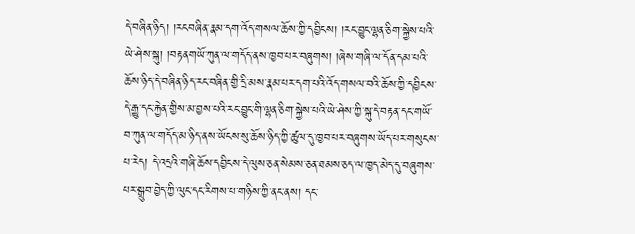དེ་བཞིན་ཉིད། །རངབཞིན་རྣམ་དག་འོད་གསལ་ཆོས་ཀྱི་དབྱིངས། །རང་བྱུང་ལྷན་ཅིག་སྐྱེས་པའི་ཡེ་ཤེས་སྐུ། །བརྟནགཡོ་ཀུན་ལ་གདོད་ནས་ཁྱབ་པར་བཞུགས། །ཞེས་གཞི་ལ་དོན་དམ་པའི་ཆོས་ཉིད་དེ་བཞིན་ཉིད་རང་བཞིན་གྱི་དྲི་མས་རྣམ་པར་དག་པའི་འོད་གསལ་བའི་ཆོས་ཀྱི་དབྱིངས་དེ་རྒྱུ་དང་རྐྱེན་གྱིས་མ་བྱས་པའི་རང་བྱུང་གི་ལྷན་ཅིག་སྐྱེས་པའི་ཡེ་ཤེས་ཀྱི་སྐུ་དེ་བརྟན་དང་གཡོ་བ་ཀུན་ལ་གདོད་མ་ཉིད་ནས་ཡོངས་སུ་ཆོས་ཉིད་ཀྱི་ཚུལ་དུ་ཁྱབ་པར་བཞུགས་ཡོད་པར་གསུངས་པ་རེད། དེ་འདྲའི་གཞི་ཆོས་དབྱིངས་དེ་ལུས་ཅན་སེམས་ཅན་ཐམས་ཅད་ལ་ཁྱད་མེད་དུ་བཞུགས་པར་སྒྲུབ་བྱེད་ཀྱི་ལུང་དང་རིགས་པ་གཉིས་ཀྱི་ནང་ནས། དང་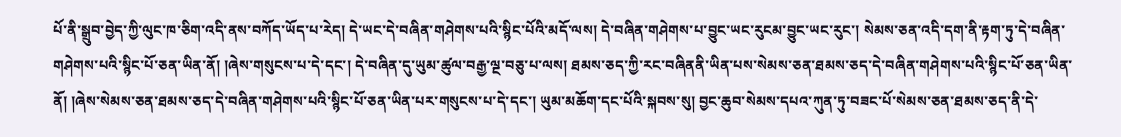པོ་ནི་སྒྲུབ་བྱེད་ཀྱི་ལུང་ཁ་ཅིག་འདི་ནས་བཀོད་ཡོད་པ་རེད། དེ་ཡང་དེ་བཞིན་གཤེགས་པའི་སྙིང་པོའི་མདོ་ལས། དེ་བཞིན་གཤེགས་པ་བྱུང་ཡང་རུངམ་བྱུང་ཡང་རུང་། སེམས་ཅན་འདི་དག་ནི་རྟག་ཏུ་དེ་བཞིན་གཤེགས་པའི་སྙིང་པོ་ཅན་ཡིན་ནོ། །ཞེས་གསུངས་པ་དེ་དང་། དེ་བཞིན་དུ་ཡུམ་ཚུལ་བརྒྱ་ལྔ་བཅུ་པ་ལས། ཐམས་ཅད་ཀྱི་རང་བཞིནནི་ཡིན་པས་སེམས་ཅན་ཐམས་ཅད་དེ་བཞིན་གཤེགས་པའི་སྙིང་པོ་ཅན་ཡིན་ནོ། །ཞེས་སེམས་ཅན་ཐམས་ཅད་དེ་བཞིན་གཤེགས་པའི་སྙིང་པོ་ཅན་ཡིན་པར་གསུངས་པ་དེ་དང་། ཡུམ་མཆོག་དང་པོའི་སྐབས་སུ། བྱང་ཆུབ་སེམས་དཔའ་ཀུན་ཏུ་བཟང་པོ་སེམས་ཅན་ཐམས་ཅད་ནི་དེ་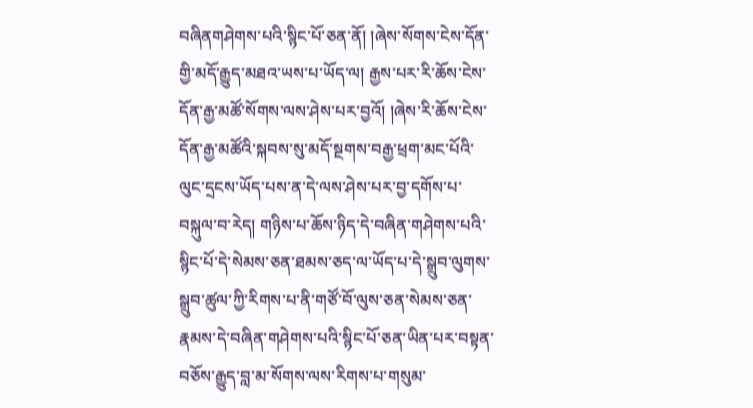བཞིནགཤེགས་པའི་སྙིང་པོ་ཅན་ནོ། །ཞེས་སོགས་ངེས་དོན་གྱི་མདོ་རྒྱུད་མཐའ་ཡས་པ་ཡོད་ལ། རྒྱས་པར་རི་ཆོས་ངེས་དོན་རྒྱ་མཚོ་སོགས་ལས་ཤེས་པར་བྱའོ། །ཞེས་རི་ཆོས་ངེས་དོན་རྒྱ་མཚོའི་སྐབས་སུ་མདོ་སྔགས་བརྒྱ་ཕྲག་མང་པོའི་ལུང་དྲངས་ཡོད་པས་ན་དེ་ལས་ཤེས་པར་བྱ་དགོས་པ་བསྐུལ་བ་རེད། གཉིས་པ་ཆོས་ཉིད་དེ་བཞིན་གཤེགས་པའི་སྙིང་པོ་དེ་སེམས་ཅན་ཐམས་ཅད་ལ་ཡོད་པ་དེ་སྒྲུབ་ལུགས་སྒྲུབ་ཚུལ་ཀྱི་རིགས་པ་ནི་གཙོ་བོ་ལུས་ཅན་སེམས་ཅན་རྣམས་དེ་བཞིན་གཤེགས་པའི་སྙིང་པོ་ཅན་ཡིན་པར་བསྟན་བཅོས་རྒྱུད་བླ་མ་སོགས་ལས་རིགས་པ་གསུམ་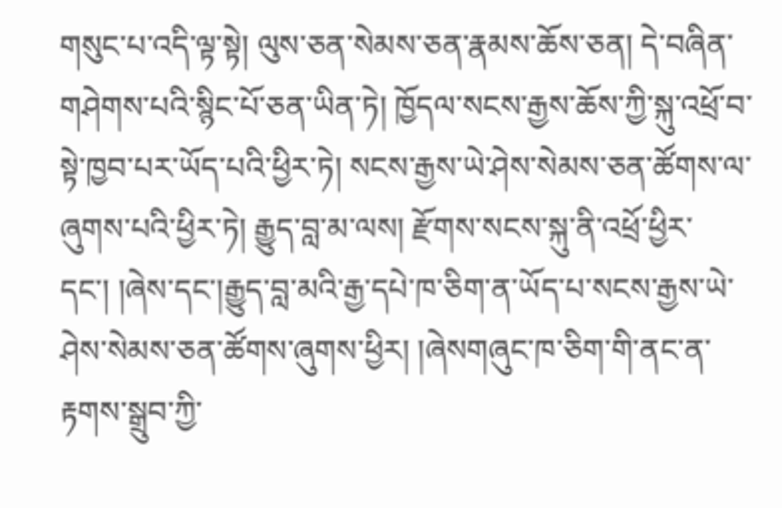གསུང་པ་འདི་ལྟ་སྟེ། ལུས་ཅན་སེམས་ཅན་རྣམས་ཆོས་ཅན། དེ་བཞིན་གཤེགས་པའི་སྙིང་པོ་ཅན་ཡིན་ཏེ། ཁྱོདལ་སངས་རྒྱས་ཆོས་ཀྱི་སྐུ་འཕྲོ་བ་སྟེ་ཁྱབ་པར་ཡོད་པའི་ཕྱིར་ཏེ། སངས་རྒྱས་ཡེ་ཤེས་སེམས་ཅན་ཚོགས་ལ་ཞུགས་པའི་ཕྱིར་ཏེ། རྒྱུད་བླ་མ་ལས། རྫོགས་སངས་སྐུ་ནི་འཕྲོ་ཕྱིར་དང་། །ཞེས་དང་།རྒྱུད་བླ་མའི་རྒྱ་དཔེ་ཁ་ཅིག་ན་ཡོད་པ་སངས་རྒྱས་ཡེ་ཤེས་སེམས་ཅན་ཚོགས་ཞུགས་ཕྱིར། །ཞེསགཞུང་ཁ་ཅིག་གི་ནང་ན་རྟགས་སྒྲུབ་ཀྱི་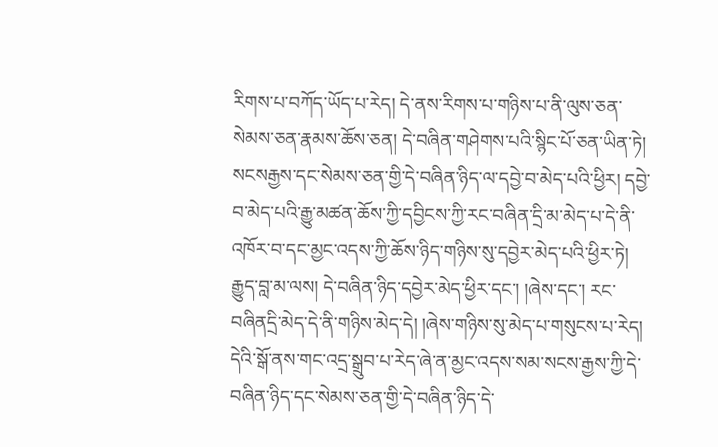རིགས་པ་བཀོད་ཡོད་པ་རེད། དེ་ནས་རིགས་པ་གཉིས་པ་ནི་ལུས་ཅན་སེམས་ཅན་རྣམས་ཆོས་ཅན། དེ་བཞིན་གཤེགས་པའི་སྙིང་པོ་ཅན་ཡིན་ཏེ། སངསརྒྱས་དང་སེམས་ཅན་གྱི་དེ་བཞིན་ཉིད་ལ་དབྱེ་བ་མེད་པའི་ཕྱིར། དབྱེ་བ་མེད་པའི་རྒྱུ་མཚན་ཆོས་ཀྱི་དབྱིངས་ཀྱི་རང་བཞིན་དྲི་མ་མེད་པ་དེ་ནི་འཁོར་བ་དང་མྱང་འདས་ཀྱི་ཆོས་ཉིད་གཉིས་སུ་དབྱེར་མེད་པའི་ཕྱིར་ཏེ། རྒྱུད་བླ་མ་ལས། དེ་བཞིན་ཉིད་དབྱེར་མེད་ཕྱིར་དང་། །ཞེས་དང་། རང་བཞིནདྲི་མེད་དེ་ནི་གཉིས་མེད་དེ། །ཞེས་གཉིས་སུ་མེད་པ་གསུངས་པ་རེད། དེའི་སྒོ་ནས་གང་འདྲ་སྒྲུབ་པ་རེད་ཞེ་ན་མྱང་འདས་སམ་སངས་རྒྱས་ཀྱི་དེ་བཞིན་ཉིད་དང་སེམས་ཅན་གྱི་དེ་བཞིན་ཉིད་དེ་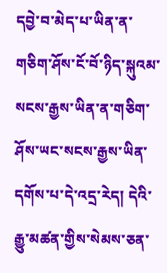དབྱེ་བ་མེད་པ་ཡིན་ན་གཅིག་ཤོས་ངོ་བོ་ཉིད་སྐུའམ་སངས་རྒྱས་ཡིན་ན་གཅིག་ཤོས་ཡང་སངས་རྒྱས་ཡིན་དགོས་པ་དེ་འདྲ་རེད། དེའི་རྒྱུ་མཚན་གྱིས་སེམས་ཅན་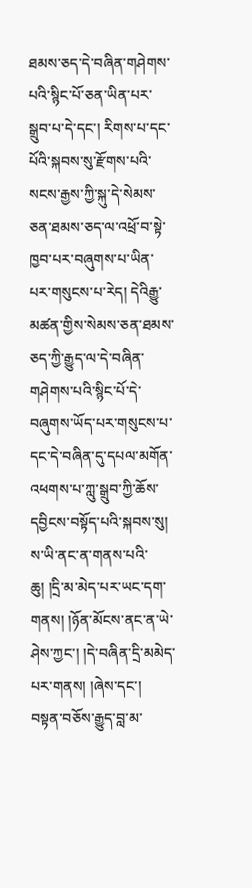ཐམས་ཅད་དེ་བཞིན་གཤེགས་པའི་སྙིང་པོ་ཅན་ཡིན་པར་སྒྲུབ་པ་དེ་དང་། རིགས་པ་དང་པོའི་སྐབས་སུ་རྫོགས་པའི་སངས་རྒྱས་ཀྱི་སྐུ་དེ་སེམས་ཅན་ཐམས་ཅད་ལ་འཕྲོ་བ་སྟེ་ཁྱབ་པར་བཞུགས་པ་ཡིན་པར་གསུངས་པ་རེད། དེའིརྒྱུ་མཚན་གྱིས་སེམས་ཅན་ཐམས་ཅད་ཀྱི་རྒྱུད་ལ་དེ་བཞིན་གཤེགས་པའི་སྙིང་པོ་དེ་བཞུགས་ཡོད་པར་གསུངས་པ་དང་དེ་བཞིན་དུ་དཔལ་མགོན་འཕགས་པ་ཀླུ་སྒྲུབ་ཀྱི་ཆོས་དབྱིངས་བསྟོད་པའི་སྐབས་སུ། ས་ཡི་ནང་ན་གནས་པའི་ཆུ། །དྲི་མ་མེད་པར་ཡང་དག་གནས། །ཉོན་མོངས་ནང་ན་ཡེ་ཤེས་ཀྱང་། །དེ་བཞིན་དྲི་མམེད་པར་གནས། །ཞེས་དང་། བསྟན་བཅོས་རྒྱུད་བླ་མ་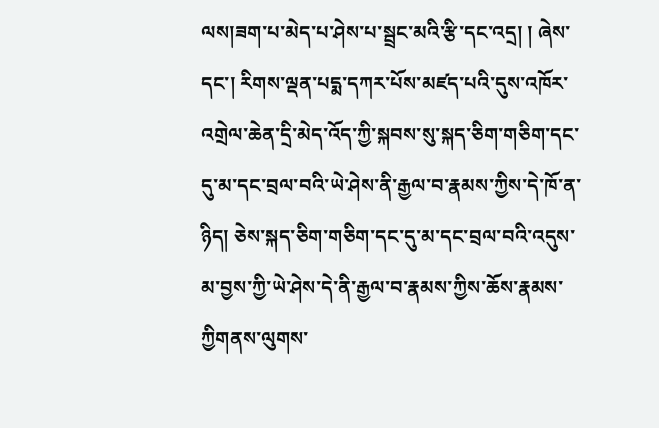ལས།ཟག་པ་མེད་པ་ཤེས་པ་སྦྲང་མའི་རྩི་དང་འདྲ། ། ཞེས་དང་། རིགས་ལྡན་པདྨ་དཀར་པོས་མཛད་པའི་དུས་འཁོར་འགྲེལ་ཆེན་དྲི་མེད་འོད་ཀྱི་སྐབས་སུ་སྐད་ཅིག་གཅིག་དང་དུ་མ་དང་བྲལ་བའི་ཡེ་ཤེས་ནི་རྒྱལ་བ་རྣམས་ཀྱིས་དེ་ཁོ་ན་ཉིད། ཅེས་སྐད་ཅིག་གཅིག་དང་དུ་མ་དང་བྲལ་བའི་འདུས་མ་བྱས་ཀྱི་ཡེ་ཤེས་དེ་ནི་རྒྱལ་བ་རྣམས་ཀྱིས་ཆོས་རྣམས་ཀྱིགནས་ལུགས་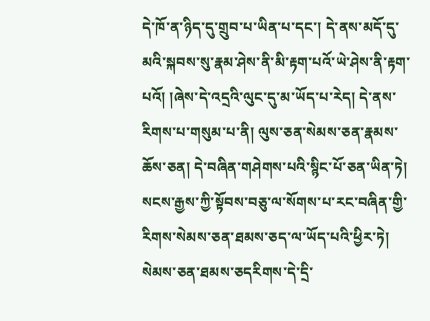དེ་ཁོ་ན་ཉིད་དུ་གྲུབ་པ་ཡིན་པ་དང་། དེ་ནས་མདོ་དུ་མའི་སྐབས་སུ་རྣམ་ཤེས་ནི་མི་རྟག་པའོ་ཡེ་ཤེས་ནི་རྟག་པའོ། །ཞེས་དེ་འདྲའི་ལུང་དུ་མ་ཡོད་པ་རེད། དེ་ནས་རིགས་པ་གསུམ་པ་ནི། ལུས་ཅན་སེམས་ཅན་རྣམས་ཆོས་ཅན། དེ་བཞིན་གཤེགས་པའི་སྙིང་པོ་ཅན་ཡིན་ཏེ། སངས་རྒྱས་ཀྱི་སྟོབས་བཅུ་ལ་སོགས་པ་རང་བཞིན་གྱི་རིགས་སེམས་ཅན་ཐམས་ཅད་ལ་ཡོད་པའི་ཕྱིར་ཏེ། སེམས་ཅན་ཐམས་ཅདརིགས་དེ་དྲི་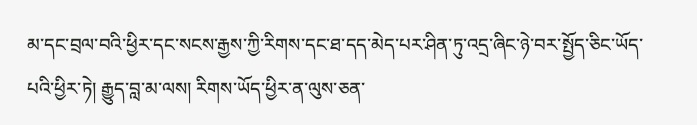མ་དང་བྲལ་བའི་ཕྱིར་དང་སངས་རྒྱས་ཀྱི་རིགས་དང་ཐ་དད་མེད་པར་ཤིན་ཏུ་འདྲ་ཞིང་ཉེ་བར་སྤྱོད་ཅིང་ཡོད་པའི་ཕྱིར་ཏེ། རྒྱུད་བླ་མ་ལས། རིགས་ཡོད་ཕྱིར་ན་ལུས་ཅན་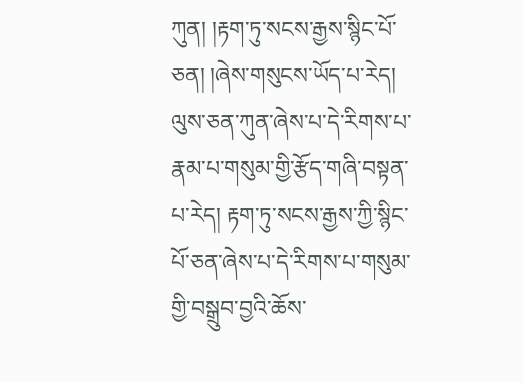ཀུན། །རྟག་ཏུ་སངས་རྒྱས་སྙིང་པོ་ཅན། །ཞེས་གསུངས་ཡོད་པ་རེད། ལུས་ཅན་ཀུན་ཞེས་པ་དེ་རིགས་པ་རྣམ་པ་གསུམ་གྱི་རྩོད་གཞི་བསྟན་པ་རེད། རྟག་ཏུ་སངས་རྒྱས་ཀྱི་སྙིང་པོ་ཅན་ཞེས་པ་དེ་རིགས་པ་གསུམ་གྱི་བསྒྲུབ་བྱའི་ཆོས་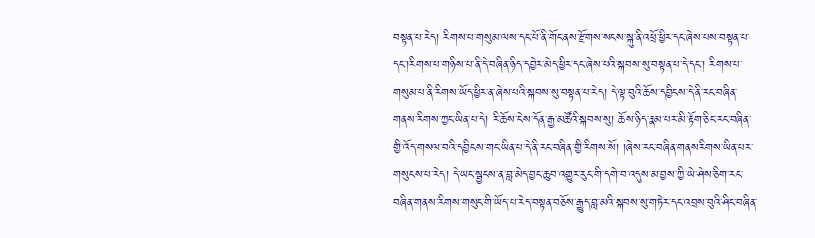བསྟན་པ་རེད། རིགས་པ་གསུམ་ལས་དང་པོ་ནི་གོང་ནས་རྫོགས་སངས་སྐུ་ནི་འཕྲོ་ཕྱིར་དང་ཞེས་པས་བསྟན་པ་དང་།རིགས་པ་གཉིས་པ་ནི་དེ་བཞིན་ཉིད་དབྱེར་མེད་ཕྱིར་དང་ཞེས་པའི་སྐབས་སུ་བསྟན་པ་དེ་དང་། རིགས་པ་གསུམ་པ་ནི་རིགས་ཡོད་ཕྱིར་ན་ཞེས་པའི་སྐབས་སུ་བསྟན་པ་རེད། དེ་ལྟ་བུའི་ཆོས་དབྱིངས་དེ་ནི་རང་བཞིན་གནས་རིགས་ཀྱང་ཡིན་པ་དེ། རི་ཆོས་ངེས་དོན་རྒྱ་མཚོའི་སྐབས་སུ། ཆོས་ཉིད་རྣམ་པར་མི་རྟོག་ཅིང་རང་བཞིན་གྱི་འོད་གསལ་བའི་དབྱིངས་གང་ཡིན་པ་དེ་ནི་རང་བཞིན་གྱི་རིགས་སོ། །ཞེས་རང་བཞིན་གནསརིགས་ཡིན་པར་གསུངས་པ་རེད། དེ་ཡང་སྦྱངས་ན་བླ་མེད་བྱང་ཆུབ་འགྱུར་རུང་གི་དགེ་བ་འདུས་མ་བྱས་ཀྱི་ཡེ་ཤེས་ཅིག་རང་བཞིན་གནས་རིགས་གསུང་གི་ཡོད་པ་རེད་བསྟན་བཅོས་རྒྱུད་བླ་མའི་སྐབས་སུ་གཏེར་དང་འབྲས་བུའི་ཤིང་བཞིན་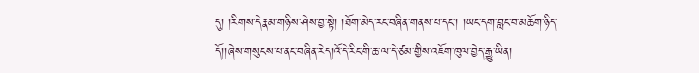དུ། །རིགས་དེརྣམ་གཉིས་ཤེས་བྱ་སྟེ། །ཐོག་མེད་རང་བཞིན་གནས་པ་དང་། །ཡང་དག་བླང་བ་མཆོག་ཉིད་དོ།།ཞེས་གསུངས་པ་ནང་བཞིན་རེད།འོ་དེ་རིང་གི་ཆ་ལ་དེ་ཙམ་གྱིས་འཇོག་ཁུལ་བྱེད་རྒྱུ་ཡིན།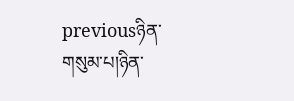previousཉིན་གསུམ་པ།ཉིན་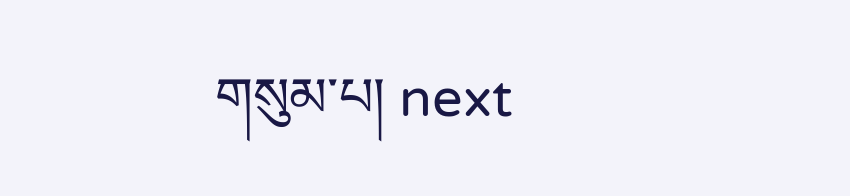གསུམ་པ། next